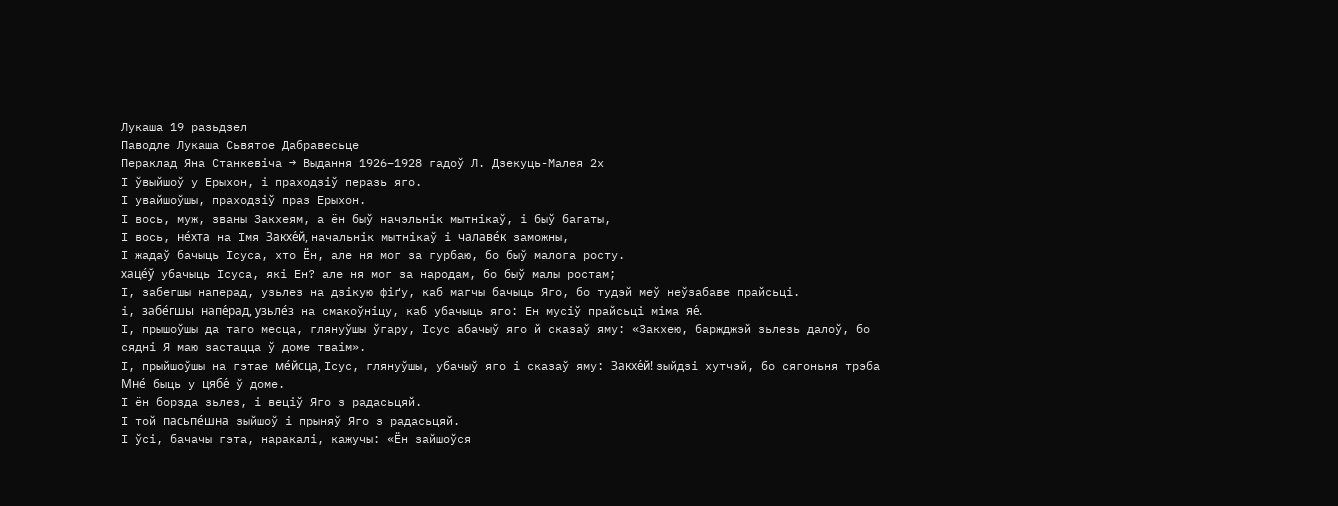Лукаша 19 разьдзел
Паводле Лукаша Сьвятое Дабравесьце
Пераклад Яна Станкевіча → Выдання 1926−1928 гадоў Л. Дзекуць-Малея 2x
І ўвыйшоў у Ерыхон, і праходзіў перазь яго.
І увайшоўшы, праходзіў праз Ерыхон.
І вось, муж, званы Закхеям, а ён быў начэльнік мытнікаў, і быў багаты,
І вось, не́хта на Імя Закхе́й, начальнік мытнікаў і чалаве́к заможны,
І жадаў бачыць Ісуса, хто Ён, але ня мог за гурбаю, бо быў малога росту.
хаце́ў убачыць Ісуса, які Ен? але ня мог за народам, бо быў малы ростам;
І, забегшы наперад, узьлез на дзікую фіґу, каб магчы бачыць Яго, бо тудэй меў неўзабаве прайсьці.
і, забе́гшы напе́рад, узьле́з на смакоўніцу, каб убачыць яго: Ен мусіў прайсьці міма яе́.
І, прышоўшы да таго месца, глянуўшы ўгару, Ісус абачыў яго й сказаў яму: «Закхею, баржджэй зьлезь далоў, бо сядні Я маю застацца ў доме тваім».
І, прыйшоўшы на гэтае ме́йсца, Ісус, глянуўшы, убачыў яго і сказаў яму: Закхе́й! зыйдзі хутчэй, бо сягоньня трэба Мне́ быць у цябе́ ў доме.
І ён борзда зьлез, і веціў Яго з радасьцяй.
І той пасьпе́шна зыйшоў і прыняў Яго з радасьцяй.
І ўсі, бачачы гэта, наракалі, кажучы: «Ён зайшоўся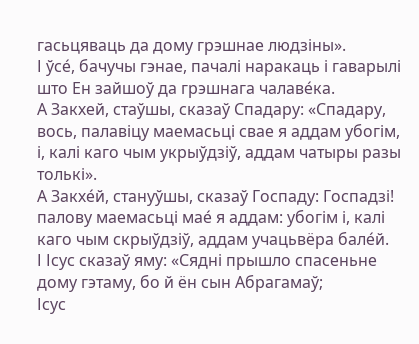гасьцяваць да дому грэшнае людзіны».
І ўсе́, бачучы гэнае, пачалі наракаць і гаварылі што Ен зайшоў да грэшнага чалаве́ка.
А Закхей, стаўшы, сказаў Спадару: «Спадару, вось, палавіцу маемасьці свае я аддам убогім, і, калі каго чым укрыўдзіў, аддам чатыры разы толькі».
А Закхе́й, стануўшы, сказаў Госпаду: Госпадзі! палову маемасьці мае́ я аддам: убогім і, калі каго чым скрыўдзіў, аддам учацьвёра бале́й.
І Ісус сказаў яму: «Сядні прышло спасеньне дому гэтаму, бо й ён сын Абрагамаў;
Ісус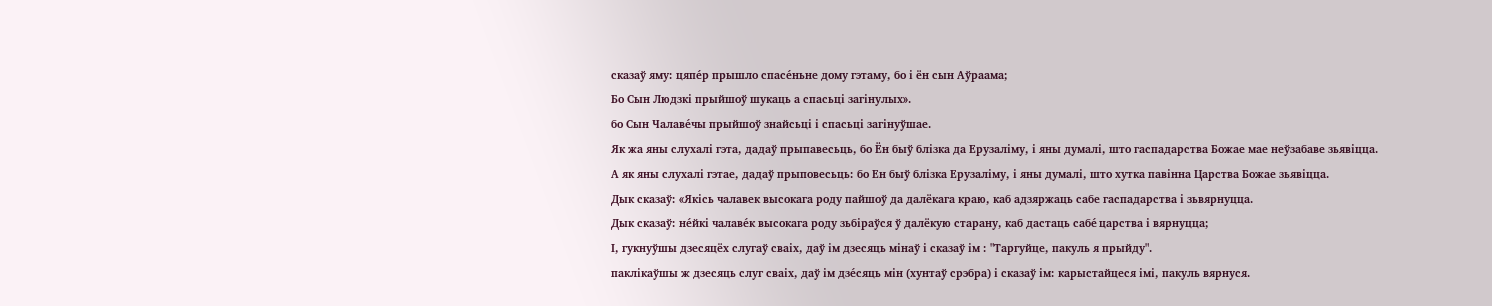сказаў яму: цяпе́р прышло спасе́ньне дому гэтаму, бо і ён сын Аўраама;
Бо Сын Людзкі прыйшоў шукаць а спасьці загінулых».
бо Сын Чалаве́чы прыйшоў знайсьці і спасьці загінуўшае.
Як жа яны слухалі гэта, дадаў прыпавесьць, бо Ён быў блізка да Ерузаліму, і яны думалі, што гаспадарства Божае мае неўзабаве зьявіцца.
А як яны слухалі гэтае, дадаў прыповесьць: бо Ен быў блізка Ерузаліму, і яны думалі, што хутка павінна Царства Божае зьявіцца.
Дык сказаў: «Якісь чалавек высокага роду пайшоў да далёкага краю, каб адзяржаць сабе гаспадарства і зьвярнуцца.
Дык сказаў: не́йкі чалаве́к высокага роду зьбіраўся ў далёкую старану, каб дастаць сабе́ царства і вярнуцца;
І, гукнуўшы дзесяцёх слугаў сваіх, даў ім дзесяць мінаў і сказаў ім : "Таргуйце, пакуль я прыйду".
паклікаўшы ж дзесяць слуг сваіх, даў ім дзе́сяць мін (хунтаў срэбра) і сказаў ім: карыстайцеся імі, пакуль вярнуся.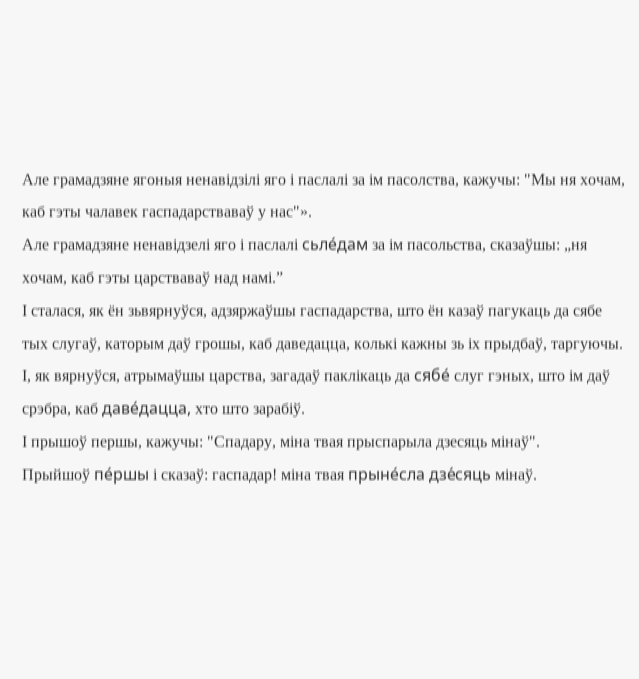Але грамадзяне ягоныя ненавідзілі яго і паслалі за ім пасолства, кажучы: "Мы ня хочам, каб гэты чалавек гаспадарстваваў у нас"».
Але грамадзяне ненавідзелі яго і паслалі сьле́дам за ім пасольства, сказаўшы: „ня хочам, каб гэты царстваваў над намі.”
І сталася, як ён зьвярнуўся, адзяржаўшы гаспадарства, што ён казаў пагукаць да сябе тых слугаў, каторым даў грошы, каб даведацца, колькі кажны зь іх прыдбаў, таргуючы.
І, як вярнуўся, атрымаўшы царства, загадаў паклікаць да сябе́ слуг гэных, што ім даў срэбра, каб даве́дацца, хто што зарабіў.
І прышоў першы, кажучы: "Спадару, міна твая прыспарыла дзесяць мінаў".
Прыйшоў пе́ршы і сказаў: гаспадар! міна твая прыне́сла дзе́сяць мінаў.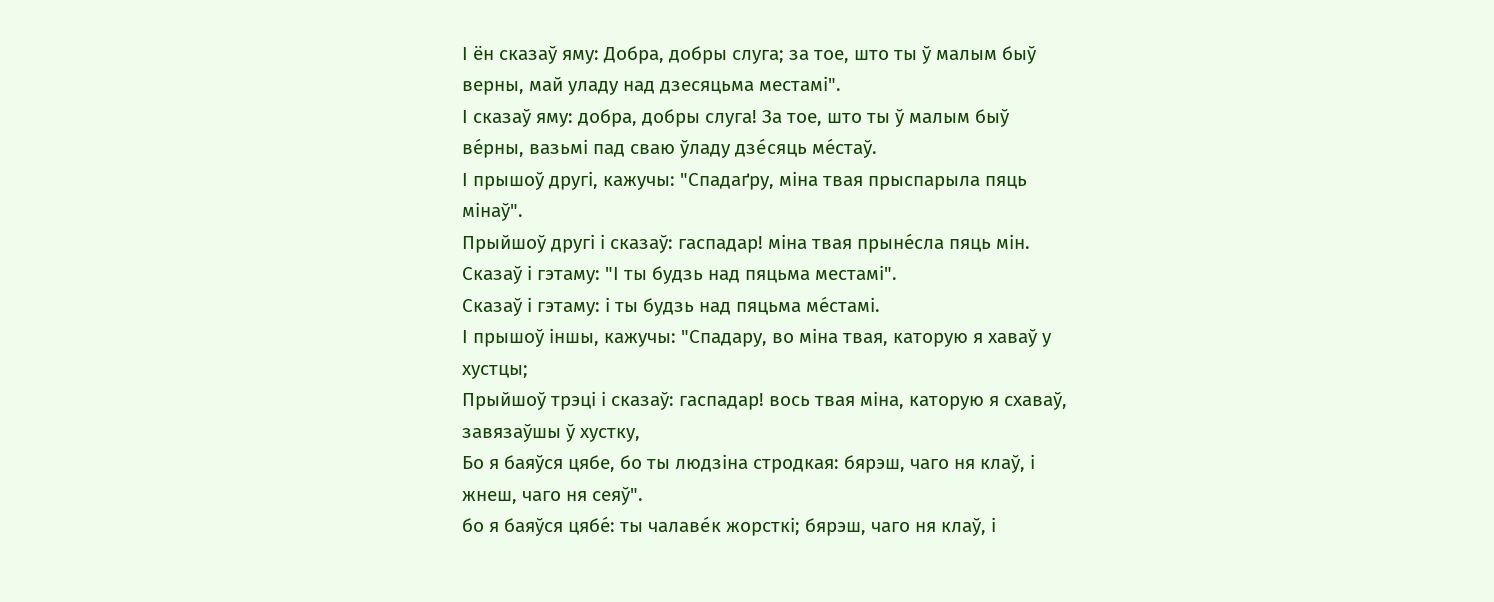І ён сказаў яму: Добра, добры слуга; за тое, што ты ў малым быў верны, май уладу над дзесяцьма местамі".
І сказаў яму: добра, добры слуга! За тое, што ты ў малым быў ве́рны, вазьмі пад сваю ўладу дзе́сяць ме́стаў.
І прышоў другі, кажучы: "Спадаґру, міна твая прыспарыла пяць мінаў".
Прыйшоў другі і сказаў: гаспадар! міна твая прыне́сла пяць мін.
Сказаў і гэтаму: "І ты будзь над пяцьма местамі".
Сказаў і гэтаму: і ты будзь над пяцьма ме́стамі.
І прышоў іншы, кажучы: "Спадару, во міна твая, каторую я хаваў у хустцы;
Прыйшоў трэці і сказаў: гаспадар! вось твая міна, каторую я схаваў, завязаўшы ў хустку,
Бо я баяўся цябе, бо ты людзіна стродкая: бярэш, чаго ня клаў, і жнеш, чаго ня сеяў".
бо я баяўся цябе́: ты чалаве́к жорсткі; бярэш, чаго ня клаў, і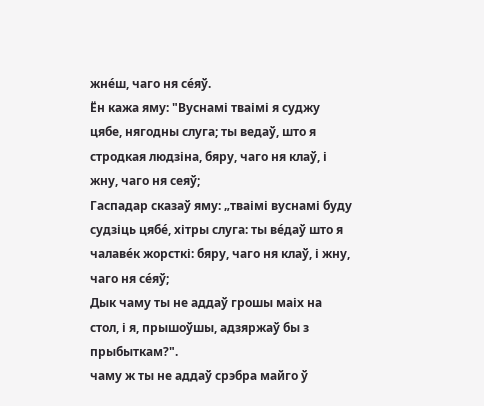жне́ш, чаго ня се́яў.
Ён кажа яму: "Вуснамі тваімі я суджу цябе, нягодны слуга; ты ведаў, што я стродкая людзіна, бяру, чаго ня клаў, і жну, чаго ня сеяў;
Гаспадар сказаў яму: „тваімі вуснамі буду судзіць цябе́, хітры слуга: ты ве́даў што я чалаве́к жорсткі: бяру, чаго ня клаў, і жну, чаго ня се́яў;
Дык чаму ты не аддаў грошы маіх на стол, і я, прышоўшы, адзяржаў бы з прыбыткам?".
чаму ж ты не аддаў срэбра майго ў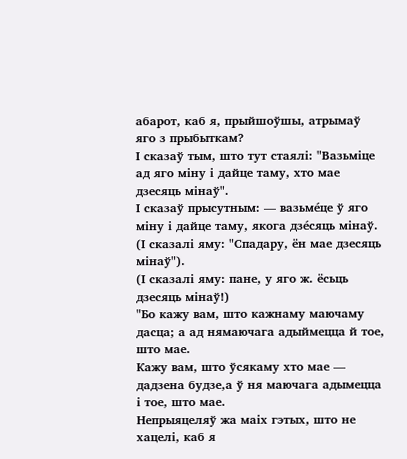абарот, каб я, прыйшоўшы, атрымаў яго з прыбыткам?
І сказаў тым, што тут стаялі: "Вазьміце ад яго міну і дайце таму, хто мае дзесяць мінаў".
І сказаў прысутным: — вазьме́це ў яго міну і дайце таму, якога дзе́сяць мінаў.
(І сказалі яму: "Спадару, ён мае дзесяць мінаў").
(І сказалі яму: пане, у яго ж. ёсьць дзесяць мінаў!)
"Бо кажу вам, што кажнаму маючаму дасца; а ад нямаючага адыймецца й тое, што мае.
Кажу вам, што ўсякаму хто мае — дадзена будзе,а ў ня маючага адымецца і тое, што мае.
Непрыяцеляў жа маіх гэтых, што не хацелі, каб я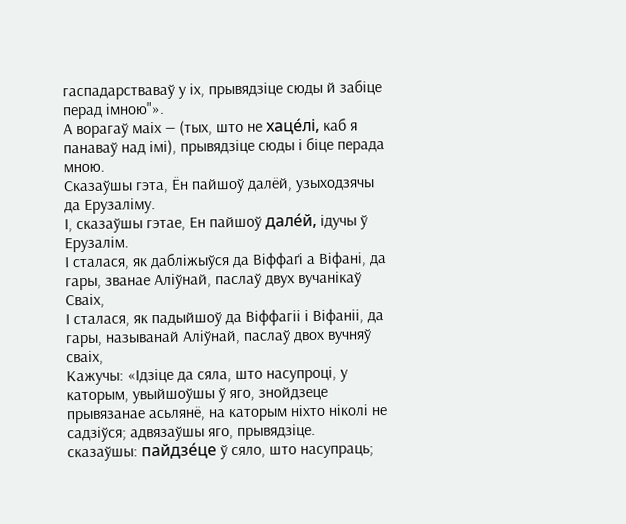гаспадарстваваў у іх, прывядзіце сюды й забіце перад імною"».
А ворагаў маіх — (тых, што не хаце́лі, каб я панаваў над імі), прывядзіце сюды і біце перада мною.
Сказаўшы гэта, Ён пайшоў далёй, узыходзячы да Ерузаліму.
І, сказаўшы гэтае, Ен пайшоў дале́й, ідучы ў Ерузалім.
І сталася, як дабліжыўся да Віффаґі а Віфані, да гары, званае Аліўнай, паслаў двух вучанікаў Сваіх,
І сталася, як падыйшоў да Віффагіі і Віфаніі, да гары, называнай Аліўнай, паслаў двох вучняў сваіх,
Кажучы: «Ідзіце да сяла, што насупроці, у каторым, увыйшоўшы ў яго, знойдзеце прывязанае асьлянё, на каторым ніхто ніколі не садзіўся; адвязаўшы яго, прывядзіце.
сказаўшы: пайдзе́це ў сяло, што насупраць;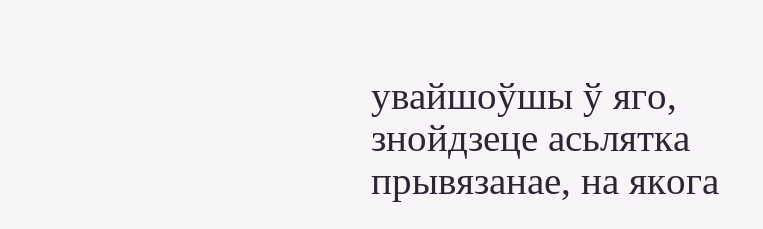увайшоўшы ў яго, знойдзеце асьлятка прывязанае, на якога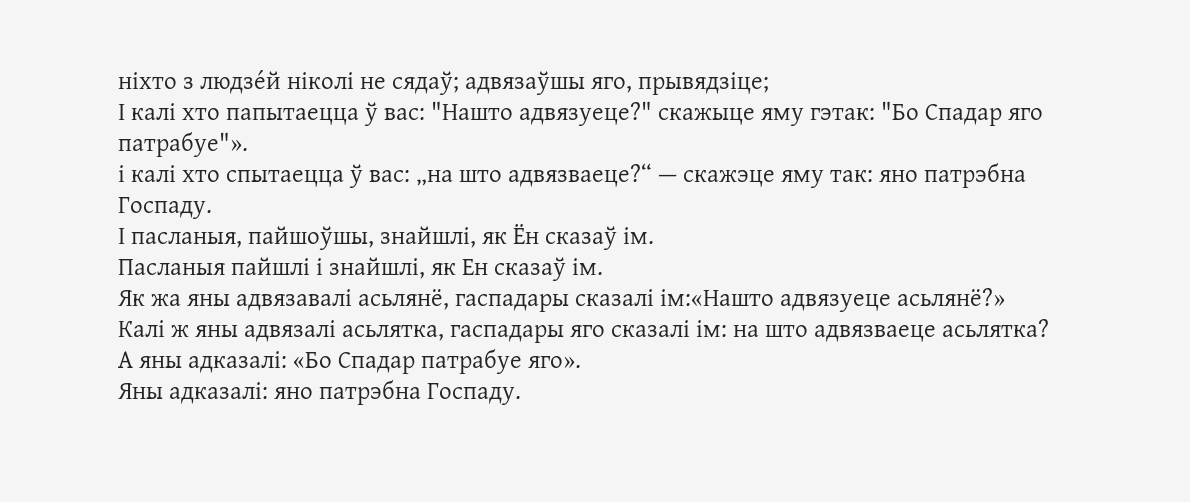ніхто з людзе́й ніколі не сядаў; адвязаўшы яго, прывядзіце;
І калі хто папытаецца ў вас: "Нашто адвязуеце?" скажыце яму гэтак: "Бо Спадар яго патрабуе"».
і калі хто спытаецца ў вас: „на што адвязваеце?“ — скажэце яму так: яно патрэбна Госпаду.
І пасланыя, пайшоўшы, знайшлі, як Ён сказаў ім.
Пасланыя пайшлі і знайшлі, як Ен сказаў ім.
Як жа яны адвязавалі асьлянё, гаспадары сказалі ім:«Нашто адвязуеце асьлянё?»
Калі ж яны адвязалі асьлятка, гаспадары яго сказалі ім: на што адвязваеце асьлятка?
А яны адказалі: «Бо Спадар патрабуе яго».
Яны адказалі: яно патрэбна Госпаду.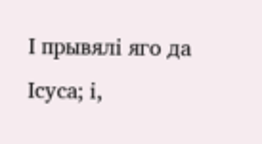І прывялі яго да Ісуса; і,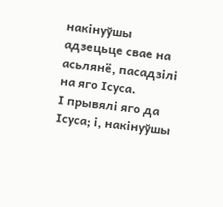накінуўшы адзецьце свае на асьлянё, пасадзілі на яго Ісуса.
І прывялі яго да Ісуса; і, накінуўшы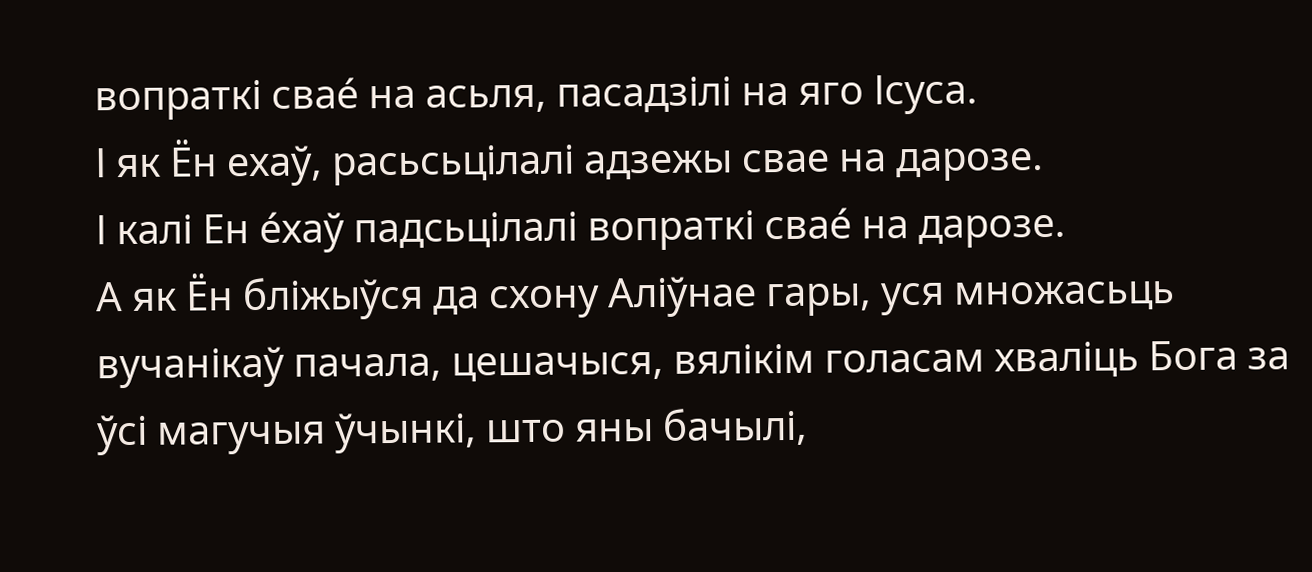вопраткі свае́ на асьля, пасадзілі на яго Ісуса.
І як Ён ехаў, расьсьцілалі адзежы свае на дарозе.
І калі Ен е́хаў падсьцілалі вопраткі свае́ на дарозе.
А як Ён бліжыўся да схону Аліўнае гары, уся множасьць вучанікаў пачала, цешачыся, вялікім голасам хваліць Бога за ўсі магучыя ўчынкі, што яны бачылі,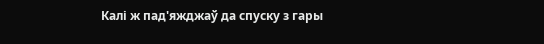Калі ж пад'яжджаў да спуску з гары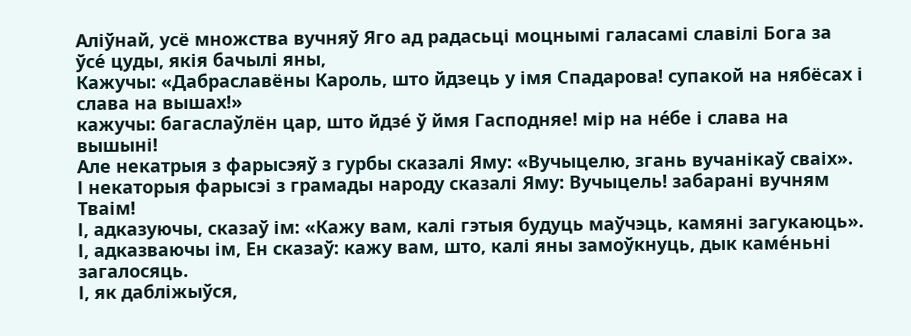Аліўнай, усё множства вучняў Яго ад радасьці моцнымі галасамі славілі Бога за ўсе́ цуды, якія бачылі яны,
Кажучы: «Дабраславёны Кароль, што йдзець у імя Спадарова! супакой на нябёсах і слава на вышах!»
кажучы: багаслаўлён цар, што йдзе́ ў ймя Гасподняе! мір на не́бе і слава на вышыні!
Але некатрыя з фарысэяў з гурбы сказалі Яму: «Вучыцелю, згань вучанікаў сваіх».
І некаторыя фарысэі з грамады народу сказалі Яму: Вучыцель! забарані вучням Тваім!
І, адказуючы, сказаў ім: «Кажу вам, калі гэтыя будуць маўчэць, камяні загукаюць».
І, адказваючы ім, Ен сказаў: кажу вам, што, калі яны замоўкнуць, дык каме́ньні загалосяць.
І, як дабліжыўся,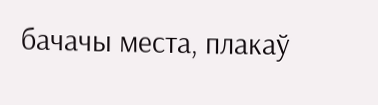бачачы места, плакаў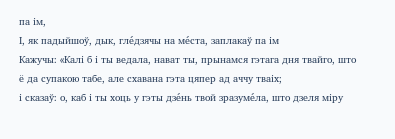па ім,
І, як падыйшоў, дык, гле́дзячы на ме́ста, заплакаў па ім
Кажучы: «Калі б і ты ведала, нават ты, прынамся гэтага дня твайго, што ё да супакою табе, але схавана гэта цяпер ад аччу тваіх;
і сказаў: о, каб і ты хоць у гэты дзе́нь твой зразуме́ла, што дзеля міру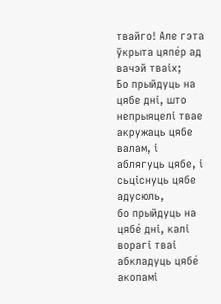твайго! Але гэта ўкрыта цяпе́р ад вачэй тваіх;
Бо прыйдуць на цябе дні, што непрыяцелі твае акружаць цябе валам, і аблягуць цябе, і сьціснуць цябе адусюль,
бо прыйдуць на цябе́ дні, калі ворагі тваі абкладуць цябе́ акопамі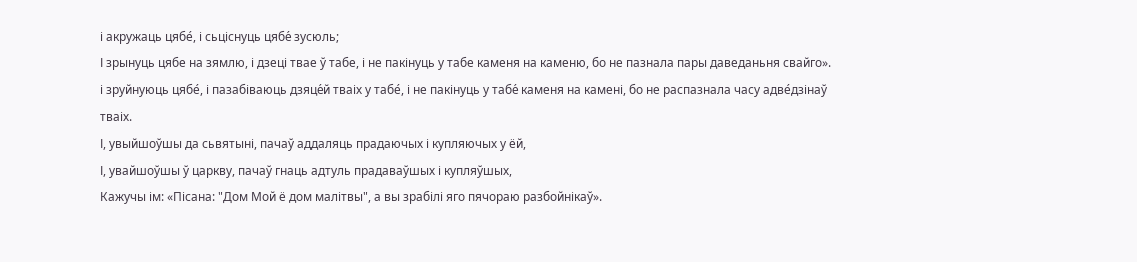і акружаць цябе́, і сьціснуць цябе́ зусюль;
І зрынуць цябе на зямлю, і дзеці твае ў табе, і не пакінуць у табе каменя на каменю, бо не пазнала пары даведаньня свайго».
і зруйнуюць цябе́, і пазабіваюць дзяце́й тваіх у табе́, і не пакінуць у табе́ каменя на камені, бо не распазнала часу адве́дзінаў тваіх.
І, увыйшоўшы да сьвятыні, пачаў аддаляць прадаючых і купляючых у ёй,
І, увайшоўшы ў царкву, пачаў гнаць адтуль прадаваўшых і купляўшых,
Кажучы ім: «Пісана: "Дом Мой ё дом малітвы", а вы зрабілі яго пячораю разбойнікаў».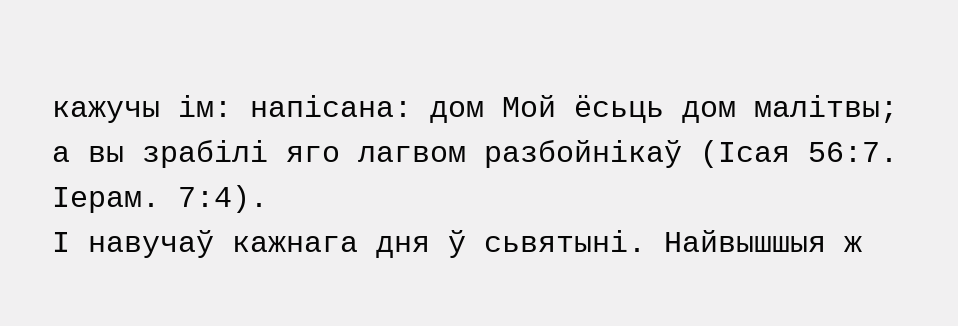кажучы ім: напісана: дом Мой ёсьць дом малітвы; а вы зрабілі яго лагвом разбойнікаў (Ісая 56:7. Іерам. 7:4).
І навучаў кажнага дня ў сьвятыні. Найвышшыя ж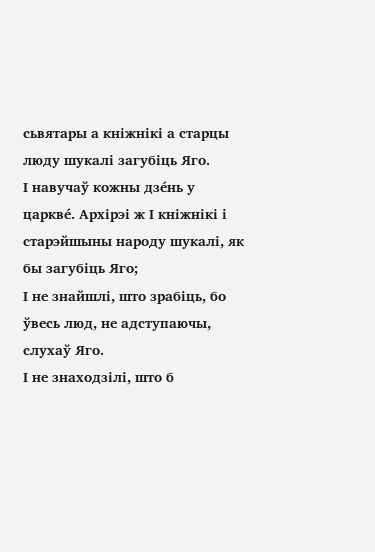сьвятары а кніжнікі а старцы люду шукалі загубіць Яго.
І навучаў кожны дзе́нь у царкве́. Архірэі ж І кніжнікі і старэйшыны народу шукалі, як бы загубіць Яго;
І не знайшлі, што зрабіць, бо ўвесь люд, не адступаючы, слухаў Яго.
І не знаходзілі, што б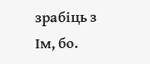зрабіць з Ім, бо.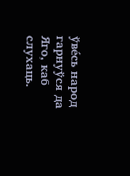ўве́сь народ гарнуўся да Яго, каб слухаць.